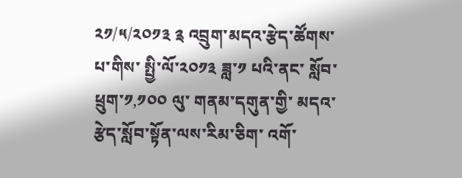༢༡/༥/༢༠༡༣ ༉ འབྲུག་མདའ་རྩེད་ཚོགས་པ་གིས་ སྤྱི་ལོ་༢༠༡༣ ཟླ་༡ པའི་ནང་ སློབ་ཕྲུག་༡,༡༠༠ ལུ་ གནམ་དགུན་གྱི་ མདའ་རྩེད་སློབ་སྟོན་ལས་རིམ་ཅིག་ འགོ་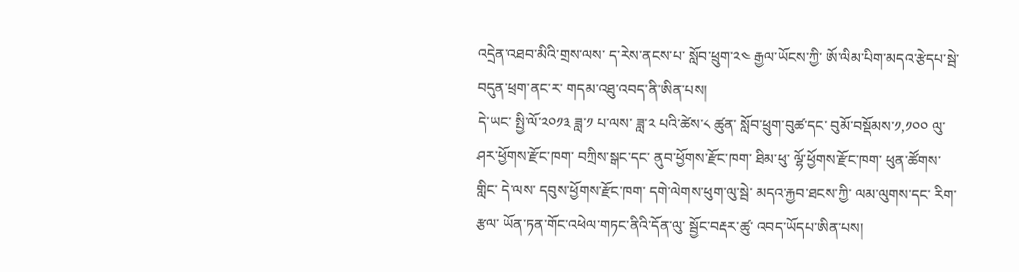འདྲེན་འཐབ་མིའི་གྲས་ལས་ ད་རེས་ནངས་པ་ སློབ་ཕྲུག་༢༤ རྒྱལ་ཡོངས་ཀྱི་ ཨོ་ལིམ་པིག་མདའ་རྩེདཔ་སྦེ་ བདུན་ཕྲག་ནང་ར་ གདམ་འཐུ་འབད་ནི་ཨིན་པས།
དེ་ཡང་ སྤྱི་ལོ་༢༠༡༣ ཟླ་༡ པ་ལས་ ཟླ་༢ པའི་ཚེས་༨ ཚུན་ སློབ་ཕྲུག་བུཚ་དང་ བུམོ་བསྡོམས་༡,༡༠༠ ལུ་ ཤར་ཕྱོགས་རྫོང་ཁག་ བཀྲིས་སྒང་དང་ ནུབ་ཕྱོགས་རྫོང་ཁག་ ཐིམ་ཕུ་ ལྷོ་ཕྱོགས་རྫོང་ཁག་ ཕུན་ཚོགས་གླིང་ དེ་ལས་ དབུས་ཕྱོགས་རྫོང་ཁག་ དགེ་ལེགས་ཕུག་ལུ་སྦེ་ མདའ་རྐྱབ་ཐངས་ཀྱི་ ལམ་ལུགས་དང་ རིག་རྩལ་ ཡོན་ཏན་གོང་འཕེལ་གཏང་ནིའི་དོན་ལུ་ སྦྱོང་བརྡར་ཚུ་ འབད་ཡོདཔ་ཨིན་པས།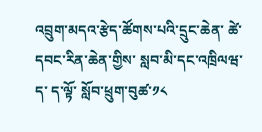འབྲུག་མདའ་རྩེད་ཚོགས་པའི་དྲུང་ཆེན་ ཚེ་དབང་རིན་ཆེན་གྱིས་ སླབ་མི་དང་འཁྲིལཝ་ད་ ད་ལྟོ་ སློབ་ཕྲུག་བུཚ་༡༨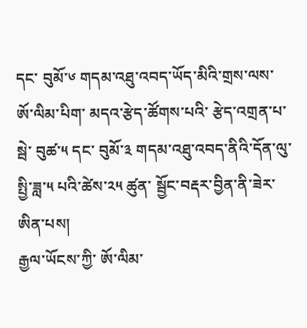དང་ བུམོ་༦ གདམ་འཐུ་འབད་ཡོད་མིའི་གྲས་ལས་ ཨོ་ལིམ་པིག་ མདའ་རྩེད་ཚོགས་པའི་ རྩེད་འགྲན་པ་སྦེ་ བུཚ་༥ དང་ བུམོ་༣ གདམ་འཐུ་འབད་ནིའི་དོན་ལུ་ སྤྱི་ཟླ་༥ པའི་ཚེས་༢༥ ཚུན་ སྦྱོང་བརྡར་བྱིན་ནི་ཟེར་ཨིན་པས།
རྒྱལ་ཡོངས་ཀྱི་ ཨོ་ལིམ་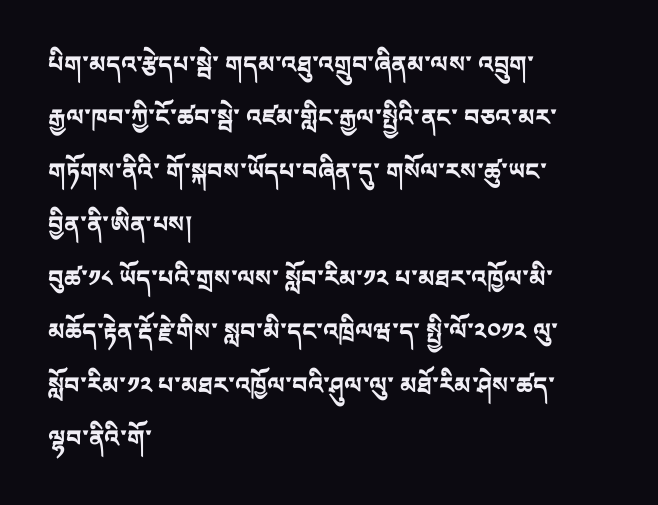པིག་མདའ་རྩེདཔ་སྦེ་ གདམ་འཐུ་འགྲུབ་ཞིནམ་ལས་ འབྲུག་རྒྱལ་ཁབ་ཀྱི་ངོ་ཚབ་སྦེ་ འཛམ་གླིང་རྒྱལ་སྤྱིའི་ནང་ བཅའ་མར་གཏོགས་ནིའི་ གོ་སྐབས་ཡོདཔ་བཞིན་དུ་ གསོལ་རས་ཚུ་ཡང་ བྱིན་ནི་ཨིན་པས།
བུཚ་༡༨ ཡོད་པའི་གྲས་ལས་ སློབ་རིམ་༡༢ པ་མཐར་འཁྱོལ་མི་ མཆོད་རྟེན་རྡོ་རྗེ་གིས་ སླབ་མི་དང་འཁྲིལཝ་ད་ སྤྱི་ལོ་༢༠༡༢ ལུ་ སློབ་རིམ་༡༢ པ་མཐར་འཁྱོལ་བའི་ཤུལ་ལུ་ མཐོ་རིམ་ཤེས་ཚད་ལྷབ་ནིའི་གོ་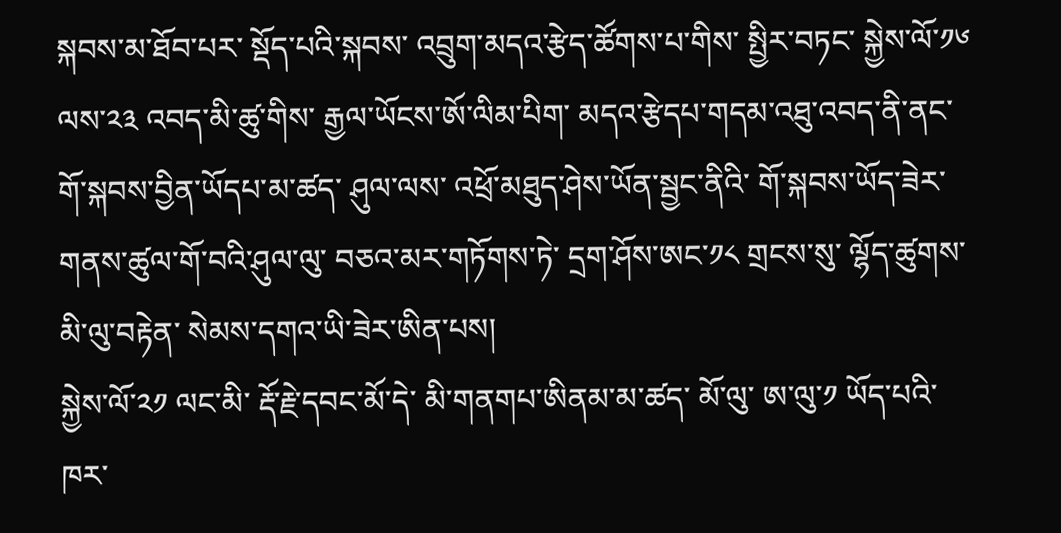སྐབས་མ་ཐོབ་པར་ སྡོད་པའི་སྐབས་ འབྲུག་མདའ་རྩེད་ཚོགས་པ་གིས་ སྤྱིར་བཏང་ སྐྱེས་ལོ་༡༦ ལས་༢༣ འབད་མི་ཚུ་གིས་ རྒྱལ་ཡོངས་ཨོ་ལིམ་པིག་ མདའ་རྩེདཔ་གདམ་འཐུ་འབད་ནི་ནང་ གོ་སྐབས་བྱིན་ཡོདཔ་མ་ཚད་ ཤུལ་ལས་ འཕྲོ་མཐུད་ཤེས་ཡོན་སྦྱང་ནིའི་ གོ་སྐབས་ཡོད་ཟེར་ གནས་ཚུལ་གོ་བའི་ཤུལ་ལུ་ བཅའ་མར་གཏོགས་ཏེ་ དྲག་ཤོས་ཨང་༡༨ གྲངས་སུ་ ལྷོད་ཚུགས་མི་ལུ་བརྟེན་ སེམས་དགའ་ཡི་ཟེར་ཨིན་པས།
སྐྱེས་ལོ་༢༡ ལང་མི་ རྡོ་རྗེ་དབང་མོ་དེ་ མི་གནགཔ་ཨིནམ་མ་ཚད་ མོ་ལུ་ ཨ་ལུ་༡ ཡོད་པའི་ཁར་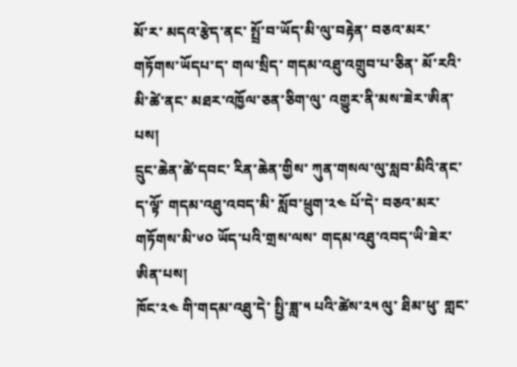མོ་ར་ མདའ་རྩེད་ནང་ སྤྲོ་བ་ཡོད་མི་ལུ་བརྟེན་ བཅའ་མར་གཏོགས་ཡོདཔ་ད་ གལ་སྲིད་ གདམ་འཐུ་འགྲུབ་པ་ཅིན་ མོ་རའི་མི་ཚེ་ནང་ མཐར་འཁྱོལ་ཅན་ཅིག་ལུ་ འགྱུར་ནི་མས་ཟེར་ཨིན་པས།
དྲུང་ཆེན་ཚེ་དབང་ རིན་ཆེན་གྱིས་ ཀུན་གསལ་ལུ་སླབ་མིའི་ནང་ ད་ལྟོ་ གདམ་འཐུ་འབད་མི་ སློབ་ཕྲུག་༢༤ པོ་དེ་ བཅའ་མར་གཏོགས་མི་༦༠ ཡོད་པའི་གྲས་ལས་ གདམ་འཐུ་འབད་ཡི་ཟེར་ཨིན་པས།
ཁོང་༢༤ གི་གདམ་འཐུ་དེ་ སྤྱི་ཟླ་༥ པའི་ཚེས་༢༥ ལུ་ ཐིམ་ཕུ་ གླང་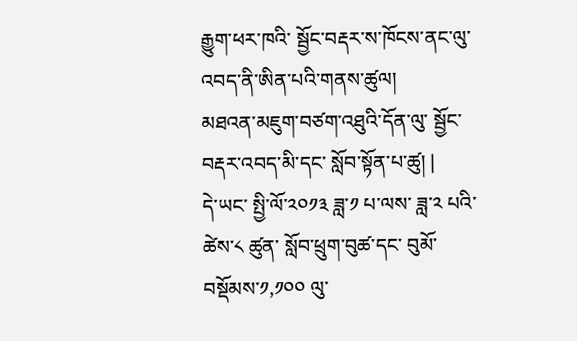རྒྱུག་ཕར་ཁའི་ སྦྱོང་བརྡར་ས་ཁོངས་ནང་ལུ་ འབད་ནི་ཨིན་པའི་གནས་ཚུལ།
མཐའན་མཇུག་བཙག་འཐུའི་དོན་ལུ་ སྦྱོང་བརྡར་འབད་མི་དང་ སློབ་སྟོན་པ་ཚུ། |
དེ་ཡང་ སྤྱི་ལོ་༢༠༡༣ ཟླ་༡ པ་ལས་ ཟླ་༢ པའི་ཚེས་༨ ཚུན་ སློབ་ཕྲུག་བུཚ་དང་ བུམོ་བསྡོམས་༡,༡༠༠ ལུ་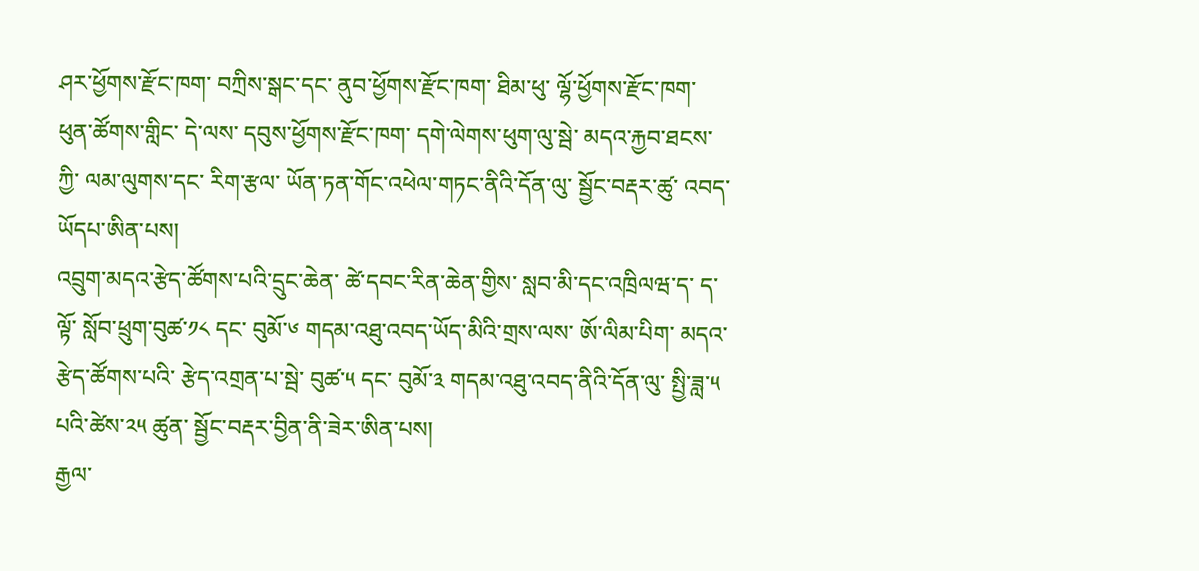ཤར་ཕྱོགས་རྫོང་ཁག་ བཀྲིས་སྒང་དང་ ནུབ་ཕྱོགས་རྫོང་ཁག་ ཐིམ་ཕུ་ ལྷོ་ཕྱོགས་རྫོང་ཁག་ ཕུན་ཚོགས་གླིང་ དེ་ལས་ དབུས་ཕྱོགས་རྫོང་ཁག་ དགེ་ལེགས་ཕུག་ལུ་སྦེ་ མདའ་རྐྱབ་ཐངས་ཀྱི་ ལམ་ལུགས་དང་ རིག་རྩལ་ ཡོན་ཏན་གོང་འཕེལ་གཏང་ནིའི་དོན་ལུ་ སྦྱོང་བརྡར་ཚུ་ འབད་ཡོདཔ་ཨིན་པས།
འབྲུག་མདའ་རྩེད་ཚོགས་པའི་དྲུང་ཆེན་ ཚེ་དབང་རིན་ཆེན་གྱིས་ སླབ་མི་དང་འཁྲིལཝ་ད་ ད་ལྟོ་ སློབ་ཕྲུག་བུཚ་༡༨ དང་ བུམོ་༦ གདམ་འཐུ་འབད་ཡོད་མིའི་གྲས་ལས་ ཨོ་ལིམ་པིག་ མདའ་རྩེད་ཚོགས་པའི་ རྩེད་འགྲན་པ་སྦེ་ བུཚ་༥ དང་ བུམོ་༣ གདམ་འཐུ་འབད་ནིའི་དོན་ལུ་ སྤྱི་ཟླ་༥ པའི་ཚེས་༢༥ ཚུན་ སྦྱོང་བརྡར་བྱིན་ནི་ཟེར་ཨིན་པས།
རྒྱལ་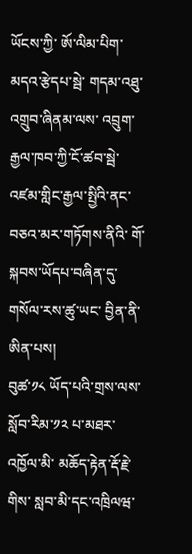ཡོངས་ཀྱི་ ཨོ་ལིམ་པིག་མདའ་རྩེདཔ་སྦེ་ གདམ་འཐུ་འགྲུབ་ཞིནམ་ལས་ འབྲུག་རྒྱལ་ཁབ་ཀྱི་ངོ་ཚབ་སྦེ་ འཛམ་གླིང་རྒྱལ་སྤྱིའི་ནང་ བཅའ་མར་གཏོགས་ནིའི་ གོ་སྐབས་ཡོདཔ་བཞིན་དུ་ གསོལ་རས་ཚུ་ཡང་ བྱིན་ནི་ཨིན་པས།
བུཚ་༡༨ ཡོད་པའི་གྲས་ལས་ སློབ་རིམ་༡༢ པ་མཐར་འཁྱོལ་མི་ མཆོད་རྟེན་རྡོ་རྗེ་གིས་ སླབ་མི་དང་འཁྲིལཝ་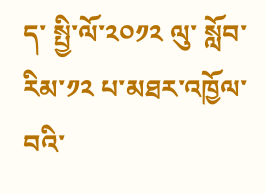ད་ སྤྱི་ལོ་༢༠༡༢ ལུ་ སློབ་རིམ་༡༢ པ་མཐར་འཁྱོལ་བའི་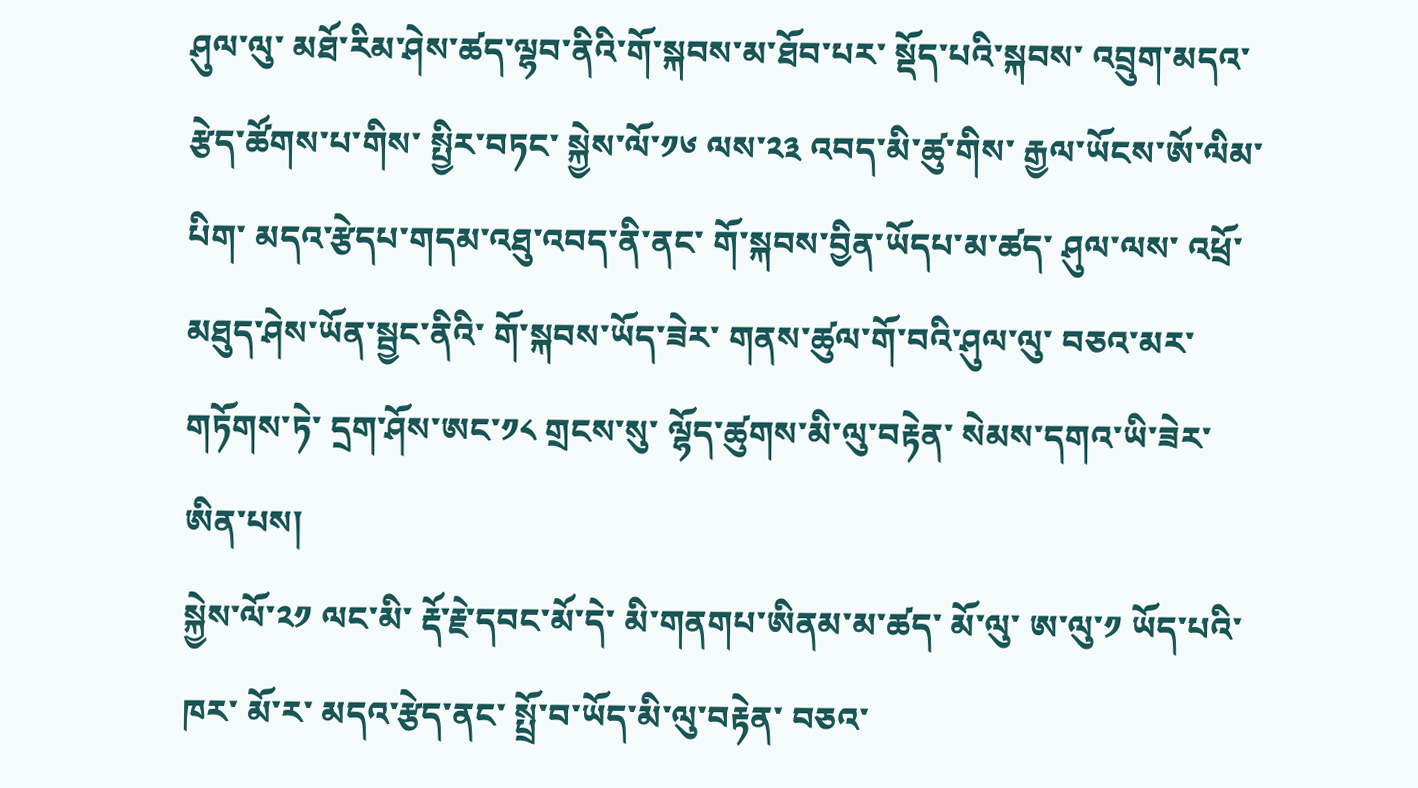ཤུལ་ལུ་ མཐོ་རིམ་ཤེས་ཚད་ལྷབ་ནིའི་གོ་སྐབས་མ་ཐོབ་པར་ སྡོད་པའི་སྐབས་ འབྲུག་མདའ་རྩེད་ཚོགས་པ་གིས་ སྤྱིར་བཏང་ སྐྱེས་ལོ་༡༦ ལས་༢༣ འབད་མི་ཚུ་གིས་ རྒྱལ་ཡོངས་ཨོ་ལིམ་པིག་ མདའ་རྩེདཔ་གདམ་འཐུ་འབད་ནི་ནང་ གོ་སྐབས་བྱིན་ཡོདཔ་མ་ཚད་ ཤུལ་ལས་ འཕྲོ་མཐུད་ཤེས་ཡོན་སྦྱང་ནིའི་ གོ་སྐབས་ཡོད་ཟེར་ གནས་ཚུལ་གོ་བའི་ཤུལ་ལུ་ བཅའ་མར་གཏོགས་ཏེ་ དྲག་ཤོས་ཨང་༡༨ གྲངས་སུ་ ལྷོད་ཚུགས་མི་ལུ་བརྟེན་ སེམས་དགའ་ཡི་ཟེར་ཨིན་པས།
སྐྱེས་ལོ་༢༡ ལང་མི་ རྡོ་རྗེ་དབང་མོ་དེ་ མི་གནགཔ་ཨིནམ་མ་ཚད་ མོ་ལུ་ ཨ་ལུ་༡ ཡོད་པའི་ཁར་ མོ་ར་ མདའ་རྩེད་ནང་ སྤྲོ་བ་ཡོད་མི་ལུ་བརྟེན་ བཅའ་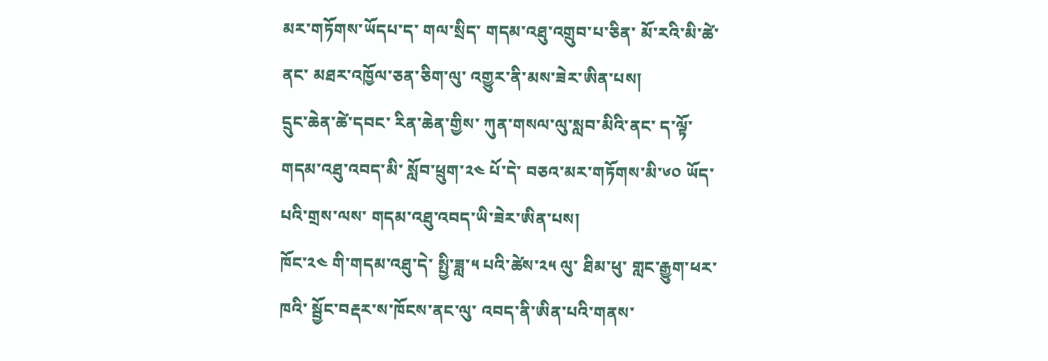མར་གཏོགས་ཡོདཔ་ད་ གལ་སྲིད་ གདམ་འཐུ་འགྲུབ་པ་ཅིན་ མོ་རའི་མི་ཚེ་ནང་ མཐར་འཁྱོལ་ཅན་ཅིག་ལུ་ འགྱུར་ནི་མས་ཟེར་ཨིན་པས།
དྲུང་ཆེན་ཚེ་དབང་ རིན་ཆེན་གྱིས་ ཀུན་གསལ་ལུ་སླབ་མིའི་ནང་ ད་ལྟོ་ གདམ་འཐུ་འབད་མི་ སློབ་ཕྲུག་༢༤ པོ་དེ་ བཅའ་མར་གཏོགས་མི་༦༠ ཡོད་པའི་གྲས་ལས་ གདམ་འཐུ་འབད་ཡི་ཟེར་ཨིན་པས།
ཁོང་༢༤ གི་གདམ་འཐུ་དེ་ སྤྱི་ཟླ་༥ པའི་ཚེས་༢༥ ལུ་ ཐིམ་ཕུ་ གླང་རྒྱུག་ཕར་ཁའི་ སྦྱོང་བརྡར་ས་ཁོངས་ནང་ལུ་ འབད་ནི་ཨིན་པའི་གནས་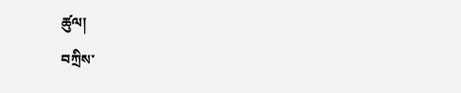ཚུལ།
བཀྲིས་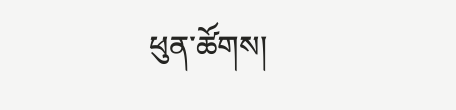ཕུན་ཚོགས།